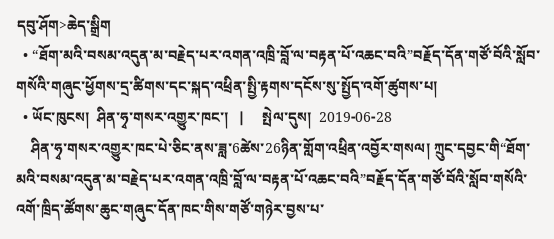དབུ་ཤོག>ཆེད་སྒྲིག
  • “ཐོག་མའི་བསམ་འདུན་མ་བརྗེད་པར་འགན་འཁྲི་བློ་ལ་བརྟན་པོ་འཆང་བའི”བརྗོད་དོན་གཙོ་བོའི་སློབ་གསོའི་གཞུང་ཕྱོགས་དྲ་ཚིགས་དང་སྐད་འཕྲིན་སྤྱི་རྟགས་དངོས་སུ་སྤྱོད་འགོ་ཚུགས་པ།
  • ཡོང་ཁུངས།  ཤིན་ཧྭ་གསར་འགྱུར་ཁང་།   |     སྤེལ་དུས།  2019-06-28
    ཤིན་ཧྭ་གསར་འགྱུར་ཁང་པེ་ཅིང་ནས་ཟླ་6ཚེས་26ཉིན་གློག་འཕྲིན་འབྱོར་གསལ། ཀྲུང་དབྱང་གི“ཐོག་མའི་བསམ་འདུན་མ་བརྗེད་པར་འགན་འཁྲི་བློ་ལ་བརྟན་པོ་འཆང་བའི”བརྗོད་དོན་གཙོ་བོའི་སློབ་གསོའི་འགོ་ཁྲིད་ཚོགས་ཆུང་གཞུང་དོན་ཁང་གིས་གཙོ་གཉེར་བྱས་པ་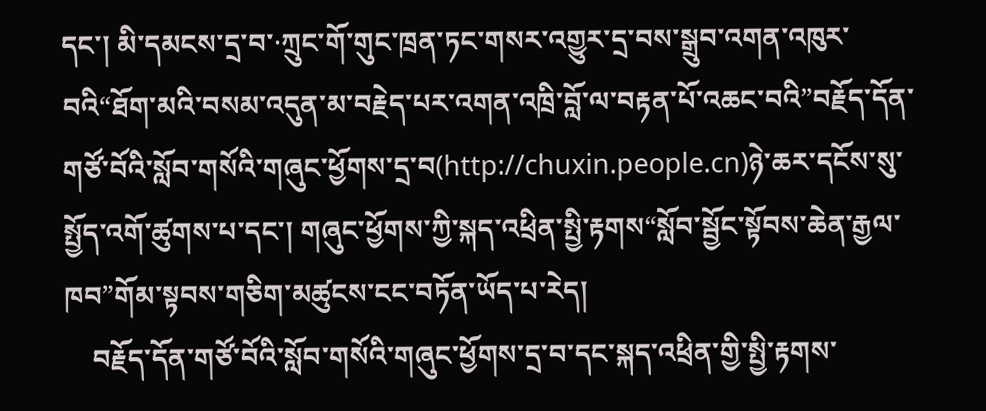དང་། མི་དམངས་དྲ་བ་·ཀྲུང་གོ་གུང་ཁྲན་ཏང་གསར་འགྱུར་དྲ་བས་སྒྲུབ་འགན་འཁུར་བའི“ཐོག་མའི་བསམ་འདུན་མ་བརྗེད་པར་འགན་འཁྲི་བློ་ལ་བརྟན་པོ་འཆང་བའི”བརྗོད་དོན་གཙོ་བོའི་སློབ་གསོའི་གཞུང་ཕྱོགས་དྲ་བ(http://chuxin.people.cn)ཉེ་ཆར་དངོས་སུ་སྤྱོད་འགོ་ཚུགས་པ་དང་། གཞུང་ཕྱོགས་ཀྱི་སྐད་འཕྲིན་སྤྱི་རྟགས“སློབ་སྦྱོང་སྟོབས་ཆེན་རྒྱལ་ཁབ”གོམ་སྟབས་གཅིག་མཚུངས་ངང་བཏོན་ཡོད་པ་རེད།
    བརྗོད་དོན་གཙོ་བོའི་སློབ་གསོའི་གཞུང་ཕྱོགས་དྲ་བ་དང་སྐད་འཕྲིན་གྱི་སྤྱི་རྟགས་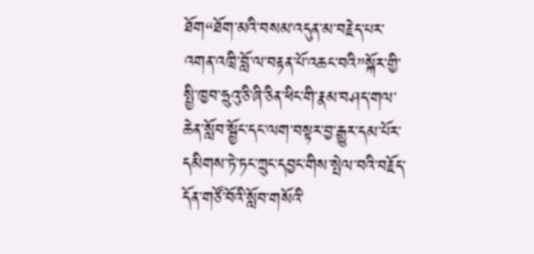ཐོག“ཐོག་མའི་བསམ་འདུན་མ་བརྗེད་པར་འགན་འཁྲི་བློ་ལ་བརྟན་པོ་འཆང་བའི”སྐོར་གྱི་སྤྱི་ཁྱབ་ཧྲུའུ་ཅི་ཞི་ཅིན་ཕིང་གི་རྣམ་བཤད་གལ་ཆེན་སློབ་སྦྱོང་དང་ལག་བསྟར་བྱ་རྒྱུར་དམ་པོར་དམིགས་ཏེ་ཏང་ཀྲུང་དབྱང་གིས་སྤེལ་བའི་བརྗོད་དོན་གཙོ་བོའི་སློབ་གསོའི་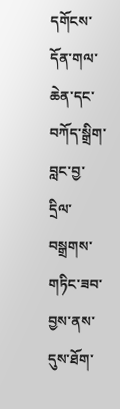དགོངས་དོན་གལ་ཆེན་དང་བཀོད་སྒྲིག་བླང་བྱ་དྲིལ་བསྒྲགས་གཏིང་ཟབ་བྱས་ནས་དུས་ཐོག་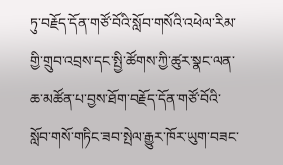ཏུ་བརྗོད་དོན་གཙོ་བོའི་སློབ་གསོའི་འཕེལ་རིམ་གྱི་གྲུབ་འབྲས་དང་སྤྱི་ཚོགས་ཀྱི་ཚུར་སྣང་ལན་ཆ་མཚོན་པ་བྱས་ཐོག་བརྗོད་དོན་གཙོ་བོའི་སློབ་གསོ་གཏིང་ཟབ་སྤེལ་རྒྱུར་ཁོར་ཡུག་བཟང་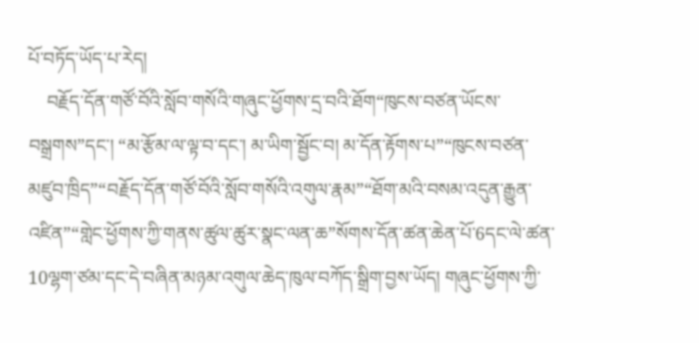པོ་བཏོད་ཡོད་པ་རེད།
    བརྗོད་དོན་གཙོ་བོའི་སློབ་གསོའི་གཞུང་ཕྱོགས་དྲ་བའི་ཐོག“ཁུངས་བཙན་ཡོངས་བསྒྲགས”དང་། “མ་རྩོམ་ལ་ལྟ་བ་དང་། མ་ཡིག་སྦྱོང་བ། མ་དོན་རྟོགས་པ”“ཁུངས་བཙན་མཛུབ་ཁྲིད”“བརྗོད་དོན་གཙོ་བོའི་སློབ་གསོའི་འགུལ་རྣམ”“ཐོག་མའི་བསམ་འདུན་རྒྱུན་འཛིན”“གླེང་ཕྱོགས་ཀྱི་གནས་ཚུལ་ཚུར་སྣང་ལན་ཆ”སོགས་དོན་ཚན་ཆེན་པོ་6དང་ལེ་ཚན་10ལྷག་ཙམ་དང་དེ་བཞིན་མཉམ་འགུལ་ཆེད་ཁུལ་བཀོད་སྒྲིག་བྱས་ཡོད། གཞུང་ཕྱོགས་ཀྱི་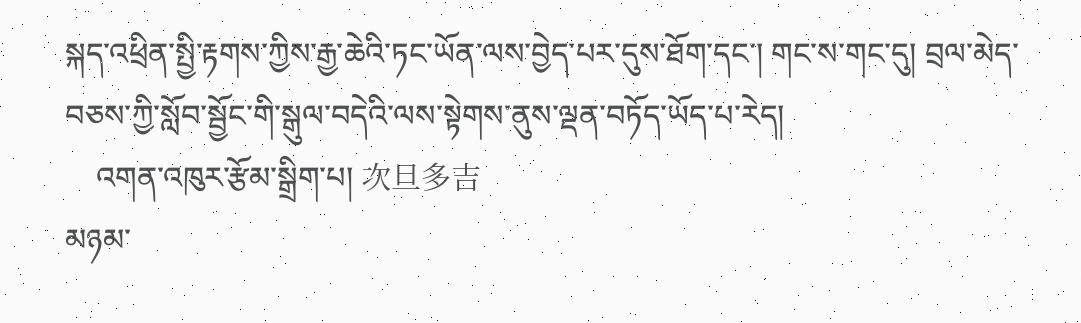སྐད་འཕྲིན་སྤྱི་རྟགས་ཀྱིས་རྒྱ་ཆེའི་ཏང་ཡོན་ལས་བྱེད་པར་དུས་ཐོག་དང་། གང་ས་གང་དུ། བྲལ་མེད་བཅས་ཀྱི་སློབ་སྦྱོང་གི་སྒུལ་བདེའི་ལས་སྟེགས་ནུས་ལྡན་བཏོད་ཡོད་པ་རེད།
    འགན་འཁུར་རྩོམ་སྒྲིག་པ། 次旦多吉
མཉམ་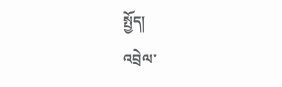སྤྱོད།
འབྲེལ་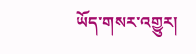ཡོད་གསར་འགྱུར།